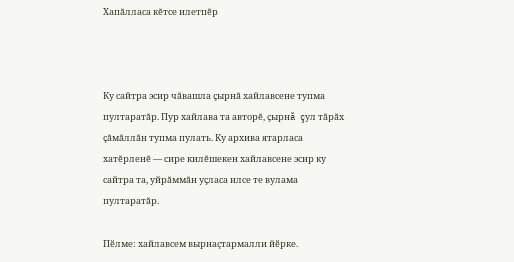Хапăлласа кĕтсе илетпĕр



Ку сайтра эсир чăвашла çырнă хайлавсене тупма пултаратăр. Пур хайлава та авторĕ, çырнă çул тăрăх çăмăллăн тупма пулать. Ку архива ятарласа хатĕрленĕ — сире килĕшекен хайлавсене эсир ку сайтра та, уйрăммăн уçласа илсе те вулама пултаратăр.

Пӗлме: хайлавсем вырнаҫтармалли йӗрке.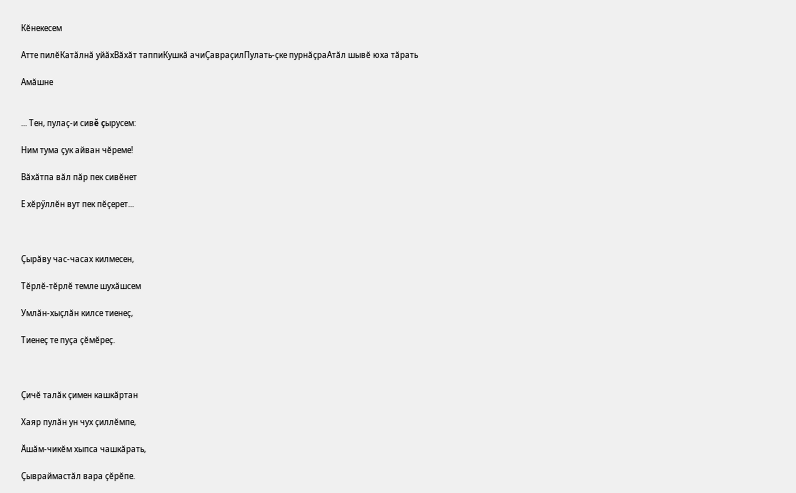Кĕнекесем

Атте пилĕКатӑлнӑ уйӑхВăхăт таппиКушкă ачиҪавраҫилПулать-çке пурнăçраАтăл шывĕ юха тăрать

Амăшне


... Тен, пулаç-и сивĕ çырусем:

Ним тума çук айван чĕреме!

Вăхăтпа вăл пăр пек сивĕнет

Е хĕрӳллĕн вут пек пĕçерет...



Çырăву час-часах килмесен,

Тĕрлĕ-тĕрлĕ темле шухăшсем

Умлăн-хыçлăн килсе тиенеç,

Тиенеç те пуçа çĕмĕреç.



Çичĕ талăк çимен кашкăртан

Хаяр пулăн ун чух çиллĕмпе,

Ăшăм-чикĕм хыпса чашкăрать,

Çывраймастăл вара çĕрĕпе.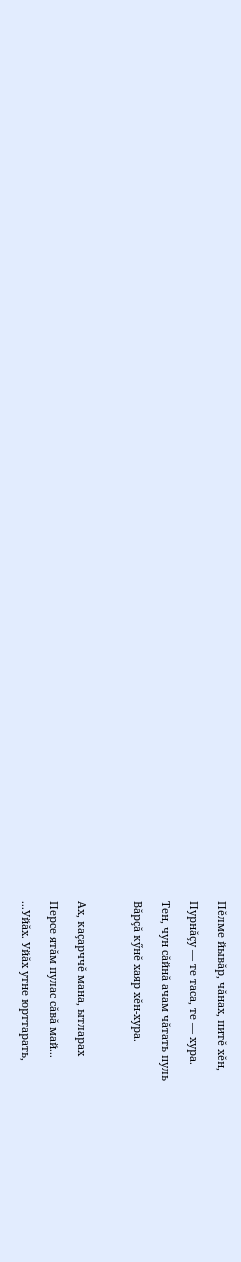Пĕлме йывăр, чăнах, питĕ хĕн,

Пурнăçу — те таса, те — хура.

Тен, чун сăйнă ачам чăтать пуль

Вăрçă кӳнĕ хаяр хĕн-хура.



Ах, каçарччĕ мана, ытларах

Персе ятăм пулас сăвă май...

...Уйăх. Уйăх утне юрттарать,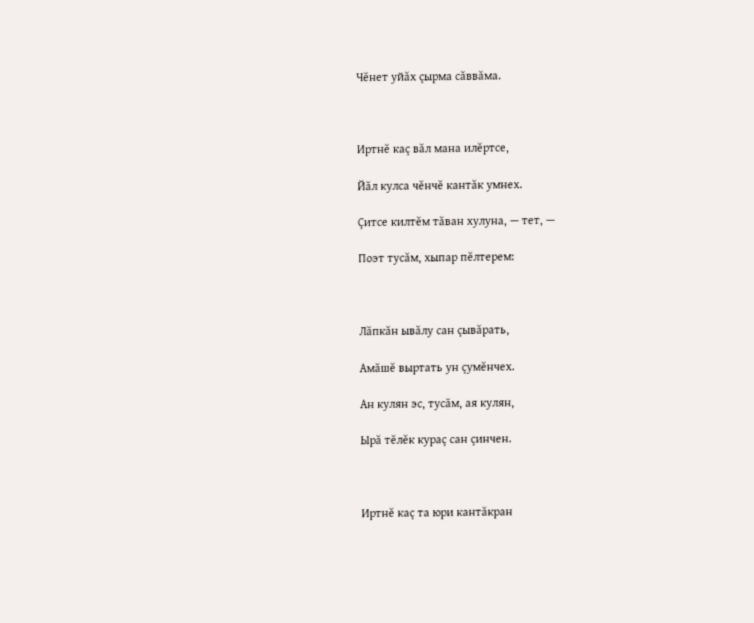Чĕнет уйăх çырма сăввăма.



Иртнĕ каç вăл мана илĕртсе,

Йăл кулса чĕнчĕ кантăк умнех.

Çитсе килтĕм тăван хулуна, — тет, —

Поэт тусăм, хыпар пĕлтерем:



Лăпкăн ывăлу сан çывăрать,

Амăшĕ выртать ун çумĕнчех.

Ан кулян эс, тусăм, ая кулян,

Ырă тĕлĕк кураç сан çинчен.



Иртнĕ каç та юри кантăкран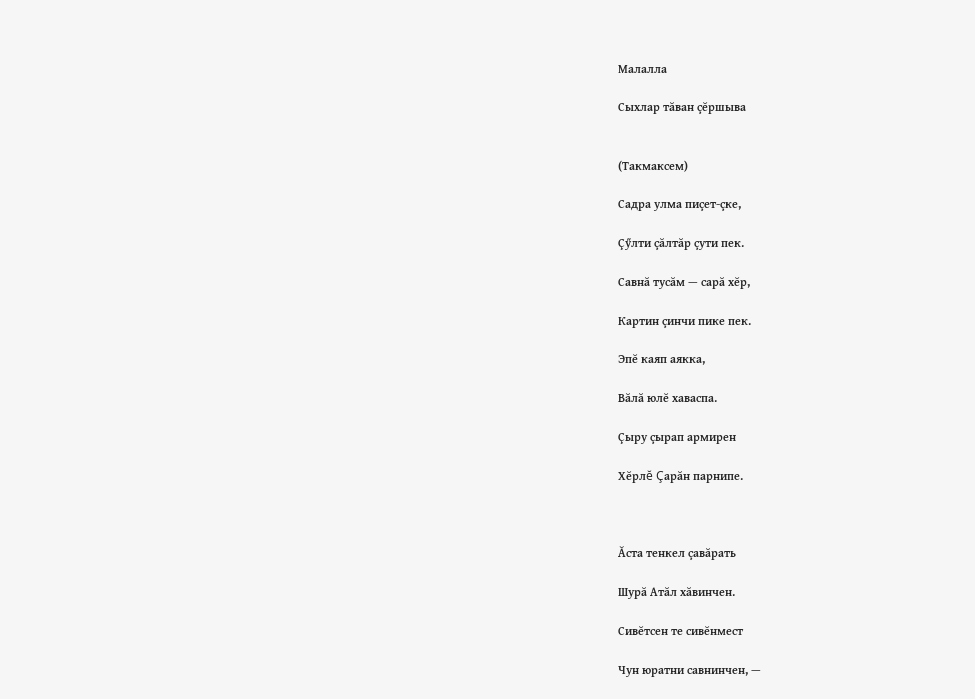Малалла

Сыхлар тăван çĕршыва


(Такмаксем)

Садра улма пиçет-çке,

Çӳлти çăлтăр çути пек.

Савнă тусăм — сарă хĕр,

Картин çинчи пике пек.

Эпĕ каяп аякка,

Вăлă юлĕ хаваспа.

Çыру çырап армирен

Хĕрлĕ Çарăн парнипе.



Ăста тенкел çавăрать

Шурă Атăл хăвинчен.

Сивĕтсен те сивĕнмест

Чун юратни савнинчен, —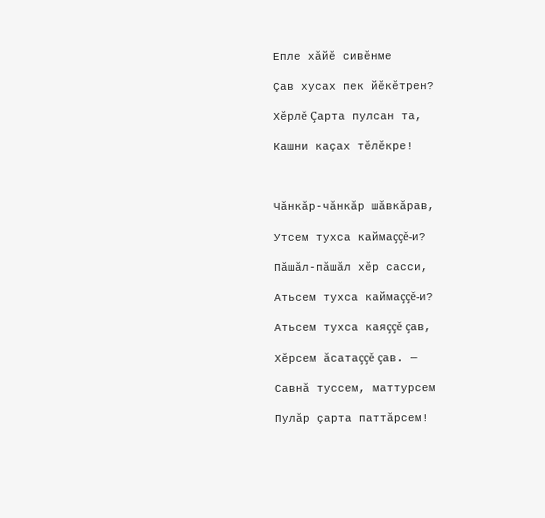Епле хăйĕ сивĕнме

Çав хусах пек йĕкĕтрен?

Хĕрлĕ Çарта пулсан та,

Кашни каçах тĕлĕкре!



Чăнкăр-чăнкăр шăвкăрав,

Утсем тухса каймаççĕ-и?

Пăшăл-пăшăл хĕр сасси,

Атьсем тухса каймаççĕ-и?

Атьсем тухса каяççĕ çав,

Хĕрсем ăсатаççĕ çав. —

Савнă туссем, маттурсем

Пулăр çарта паттăрсем!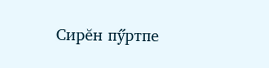Сирĕн пӳртпе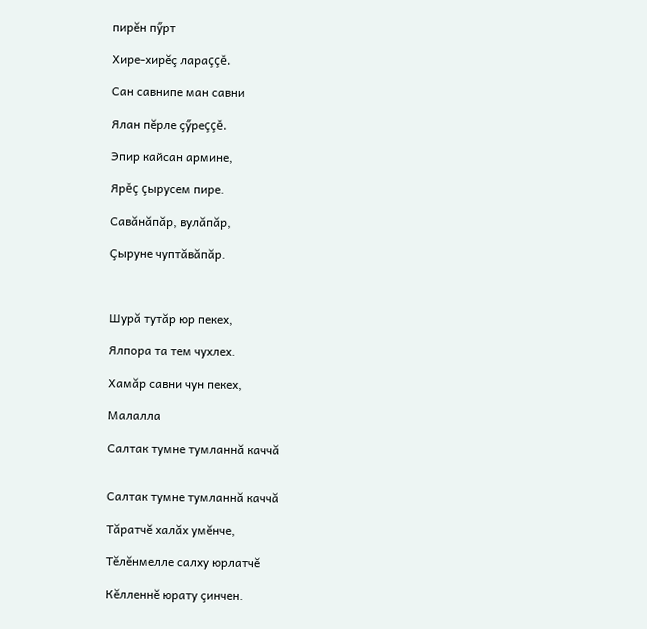пирĕн пӳрт

Хире-хирĕç лараççĕ.

Сан савнипе ман савни

Ялан пĕрле çӳреççĕ.

Эпир кайсан армине,

Ярĕç çырусем пире.

Савăнăпăр, вулăпăр,

Çыруне чуптăвăпăр.



Шурă тутăр юр пекех,

Ялпора та тем чухлех.

Хамăр савни чун пекех,

Малалла

Салтак тумне тумланнă каччă


Салтак тумне тумланнă каччă

Тăратчĕ халăх умĕнче,

Тĕлĕнмелле салху юрлатчĕ

Кĕлленнĕ юрату çинчен.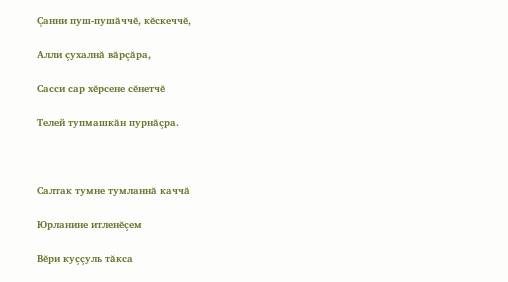Çанни пуш-пушăччĕ, кĕскеччĕ,

Алли çухалнă вăрçăра,

Сасси сар хĕрсене сĕнетчĕ

Телей тупмашкăн пурнăçра.



Салтак тумне тумланнă каччă

Юрланине итленĕçем

Вĕри куççуль тăкса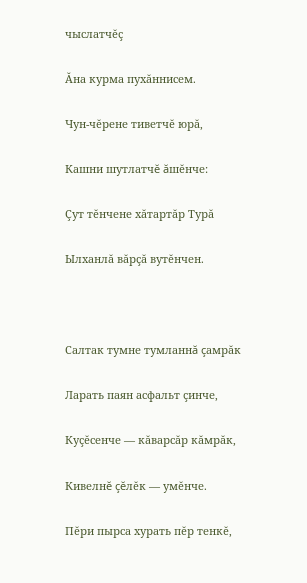чыслатчĕç

Ăна курма пухăннисем.

Чун-чĕрене тиветчĕ юрă,

Кашни шутлатчĕ ăшĕнче:

Çут тĕнчене хăтартăр Турă

Ылханлă вăрçă вутĕнчен.



Салтак тумне тумланнă çамрăк

Ларать паян асфальт çинче,

Куçĕсенче — кăварсăр кăмрăк,

Кивелнĕ çĕлĕк — умĕнче.

Пĕри пырса хурать пĕр тенкĕ,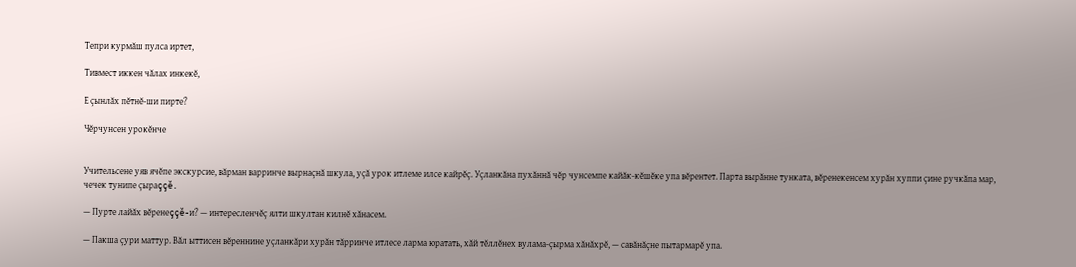Тепри курмăш пулса иртет,

Тивмест иккен чăлах инкекĕ,

Е çынлăх пĕтнĕ-ши пирте?

Чĕрчунсен урокĕнче


Учительсене уяв ячĕпе экскурсие, вăрман варринче вырнаçнă шкула, уçă урок итлеме илсе кайрĕç. Уçланкăна пухăннă чĕр чунсемпе кайăк-кĕшĕке упа вĕрентет. Парта вырăнне тунката, вĕренекенсем хурăн хуппи çине ручкăпа мар, чечек тунипе çыраççĕ.

— Пурте лайăх вĕренеççĕ-и? — интересленчĕç ялти шкултан килнĕ хăнасем.

— Пакша çури маттур. Вăл ыттисен вĕреннине уçланкăри хурăн тăрринче итлесе ларма юратать, хăй тĕллĕнех вулама-çырма хăнăхрĕ, — савăнăçне пытармарĕ упа.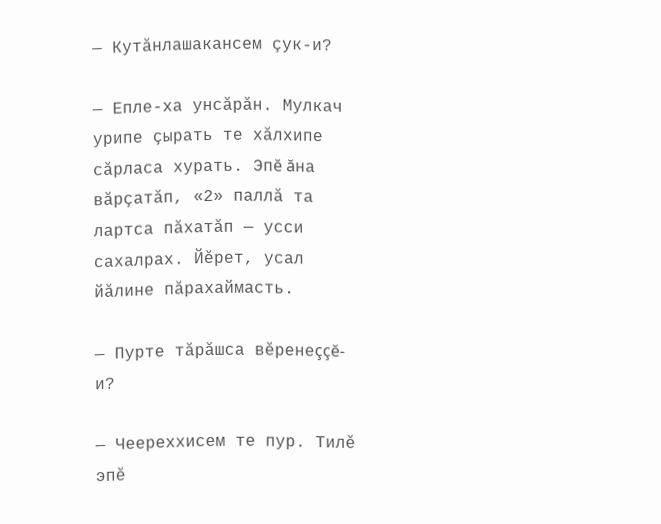— Кутăнлашакансем çук-и?

— Епле-ха унсăрăн. Мулкач урипе çырать те хăлхипе сăрласа хурать. Эпĕ ăна вăрçатăп, «2» паллă та лартса пăхатăп — усси сахалрах. Йĕрет, усал йăлине пăрахаймасть.

— Пурте тăрăшса вĕренеççĕ-и?

— Чеереххисем те пур. Тилĕ эпĕ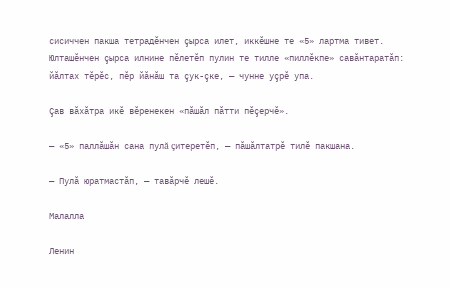сисиччен пакша тетрадĕнчен çырса илет, иккĕшне те «5» лартма тивет. Юлташĕнчен çырса илнине пĕлетĕп пулин те тилле «пиллĕкпе» савăнтаратăп: йăлтах тĕрĕс, пĕр йăнăш та çук-çке, — чунне уçрĕ упа.

Çав вăхăтра икĕ вĕренекен «пăшăл пăтти пĕçерчĕ».

— «5» паллăшăн сана пулă çитеретĕп, — пăшăлтатрĕ тилĕ пакшана.

— Пулă юратмастăп, — тавăрчĕ лешĕ.

Малалла

Ленин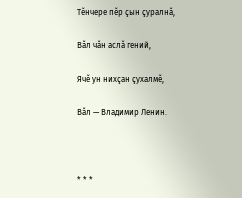Тĕнчере пĕр çын çуралнă,

Вăл чăн аслă гений,

Ячĕ ун нихçан çухалмĕ,

Вăл — Владимир Ленин.



* * *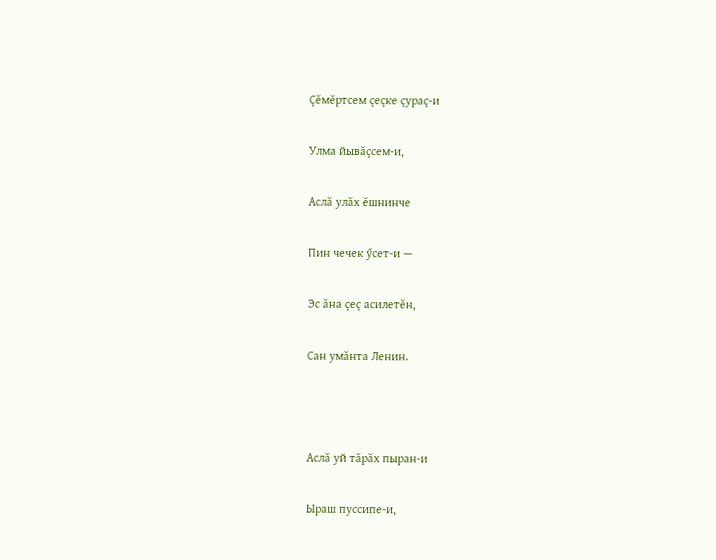Çĕмĕртсем çеçке çураç-и

Улма йывăçсем-и,

Аслă улăх ĕшнинче

Пин чечек ӳсет-и —

Эс ăна çеç асилетĕн,

Сан умăнта Ленин.



Аслă уй тăрăх пыран-и

Ыраш пуссипе-и,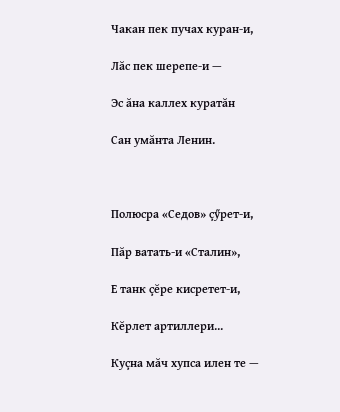Чакан пек пучах куран-и,

Лăс пек шерепе-и —

Эс ăна каллех куратăн

Сан умăнта Ленин.



Полюсра «Седов» çӳрет-и,

Пăр ватать-и «Сталин»,

Е танк çĕре кисретет-и,

Кĕрлет артиллери...

Куçна мăч хупса илен те —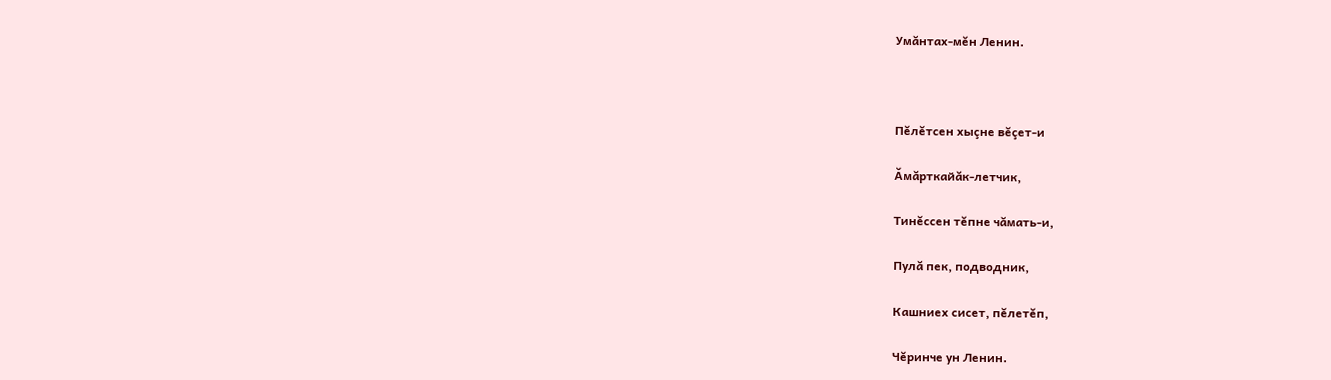Умăнтах-мĕн Ленин.



Пĕлĕтсен хыçне вĕçет-и

Ăмăрткайăк-летчик,

Тинĕссен тĕпне чăмать-и,

Пулă пек, подводник,

Кашниех сисет, пĕлетĕп,

Чĕринче ун Ленин.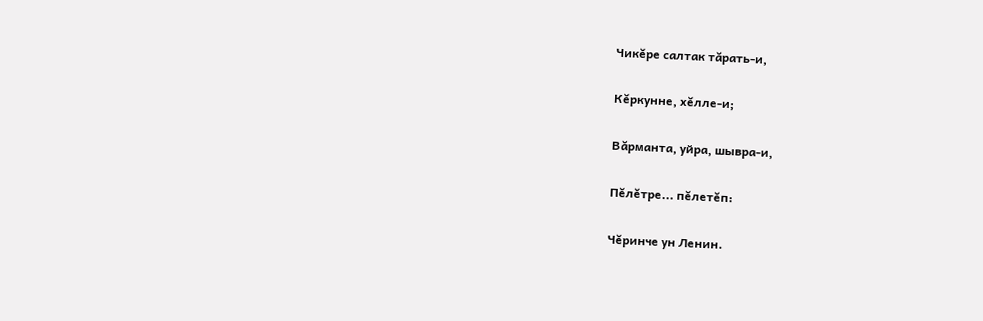Чикĕре салтак тăрать-и,

Кĕркунне, хĕлле-и;

Вăрманта, уйра, шывра-и,

Пĕлĕтре... пĕлетĕп:

Чĕринче ун Ленин.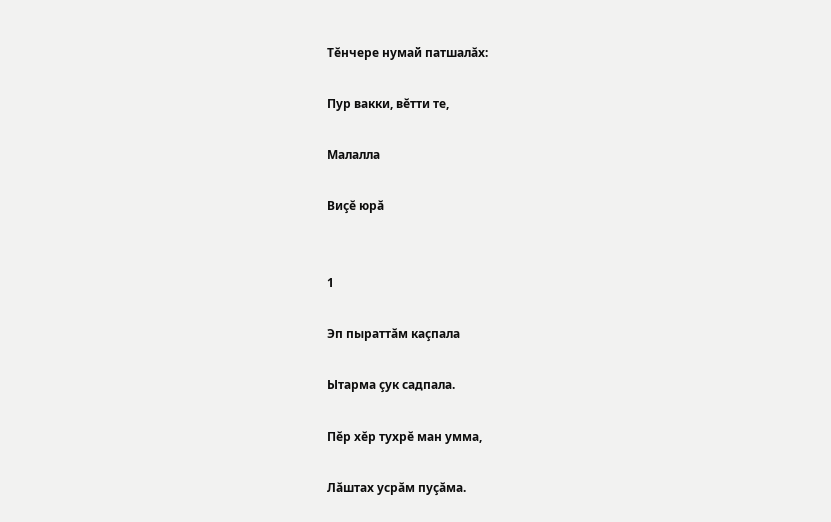Тĕнчере нумай патшалăх:

Пур вакки, вĕтти те,

Малалла

Виçĕ юрă


1

Эп пыраттăм каçпала

Ытарма çук садпала.

Пĕр хĕр тухрĕ ман умма,

Лăштах усрăм пуçăма.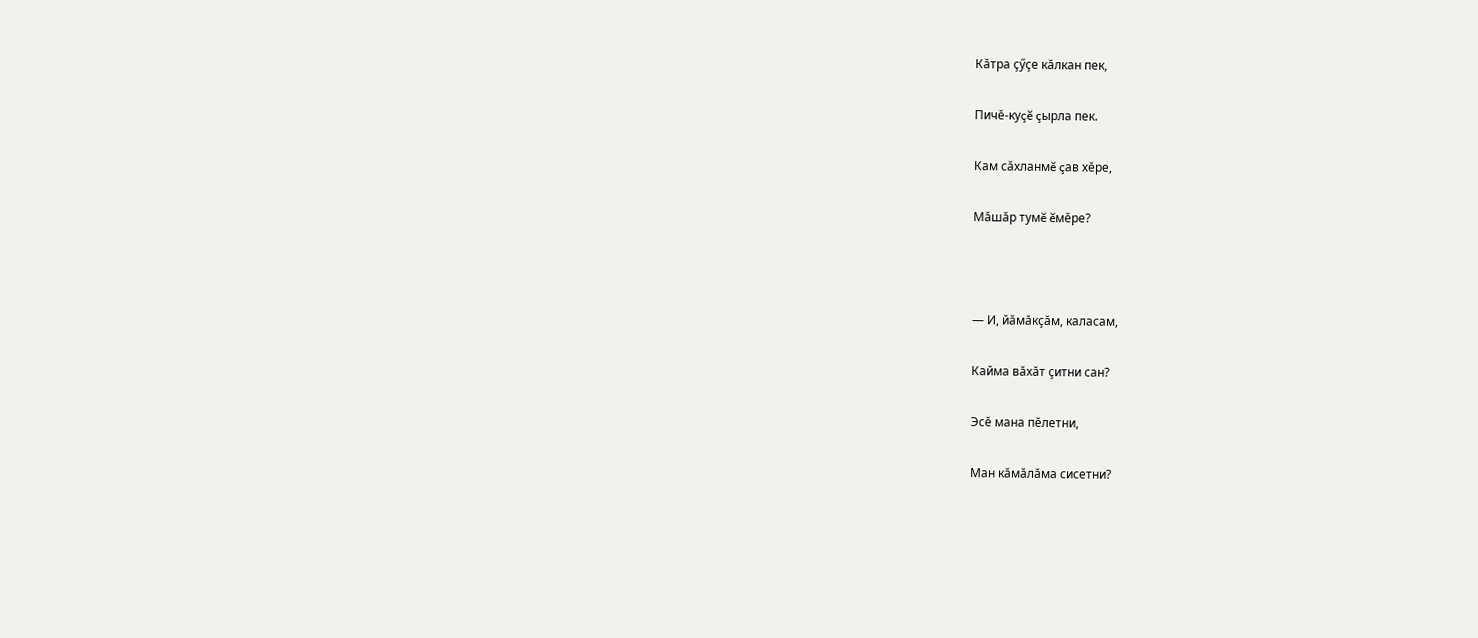Кăтра çӳçе кăлкан пек,

Пичĕ-куçĕ çырла пек.

Кам сăхланмĕ çав хĕре,

Мăшăр тумĕ ĕмĕре?



— И, йăмăкçăм, каласам,

Кайма вăхăт çитни сан?

Эсĕ мана пĕлетни,

Ман кăмăлăма сисетни?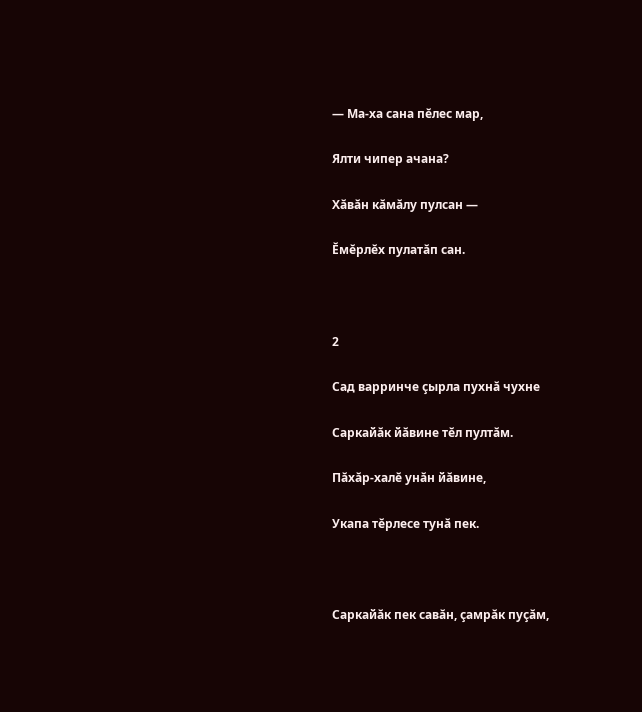— Ма-ха сана пĕлес мар,

Ялти чипер ачана?

Хăвăн кăмăлу пулсан —

Ĕмĕрлĕх пулатăп сан.



2

Сад варринче çырла пухнă чухне

Саркайăк йăвине тĕл пултăм.

Пăхăр-халĕ унăн йăвине,

Укапа тĕрлесе тунă пек.



Саркайăк пек савăн, çамрăк пуçăм,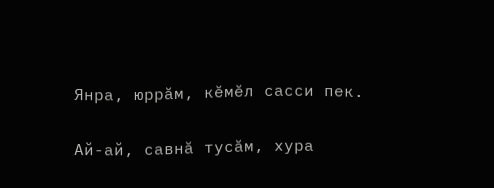Янра, юррăм, кĕмĕл сасси пек.

Ай-ай, савнă тусăм, хура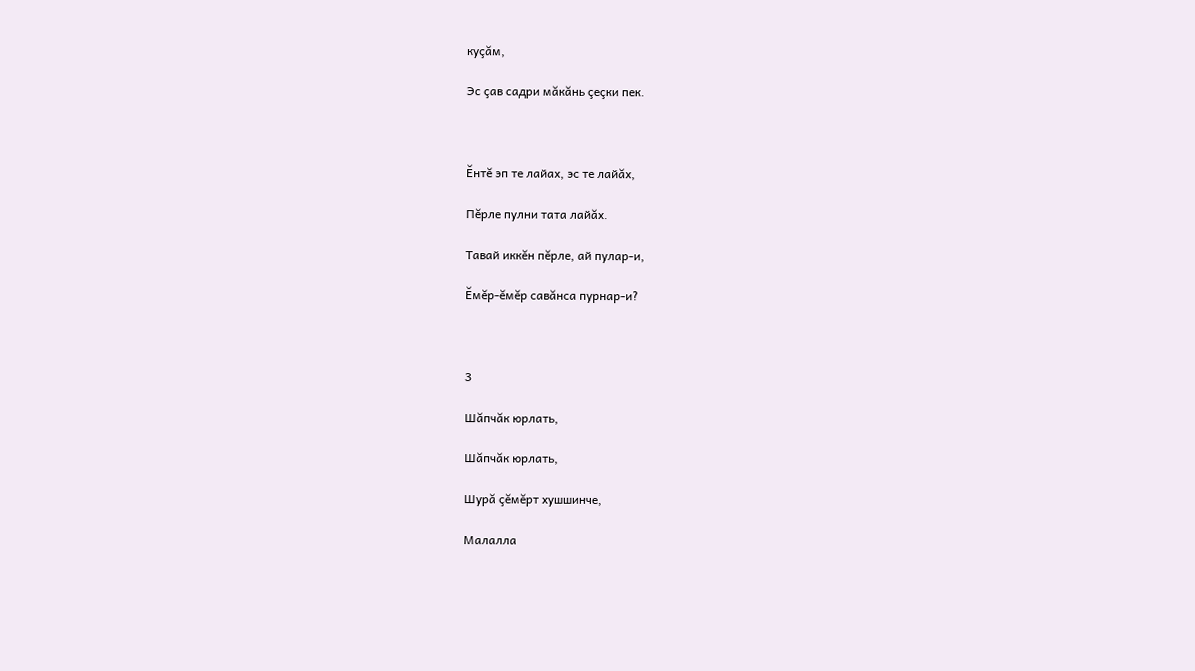куçăм,

Эс çав садри мăкăнь çеçки пек.



Ĕнтĕ эп те лайах, эс те лайăх,

Пĕрле пулни тата лайăх.

Тавай иккĕн пĕрле, ай пулар-и,

Ĕмĕр-ĕмĕр савăнса пурнар-и?



3

Шăпчăк юрлать,

Шăпчăк юрлать,

Шурă çĕмĕрт хушшинче,

Малалла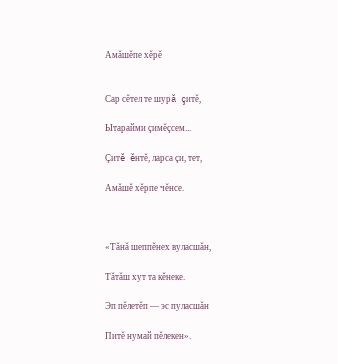Амăшĕпе хĕрĕ


Сар сĕтел те шурă çитĕ,

Ытарайми çимĕçсем...

Çитĕ ĕнтĕ, ларса çи, тет,

Амăшĕ хĕрпе чĕнсе.



«Тăнă шеппĕнех вуласшăн,

Тăтăш хут та кĕнеке.

Эп пĕлетĕп — эс пуласшăн

Питĕ нумай пĕлекен».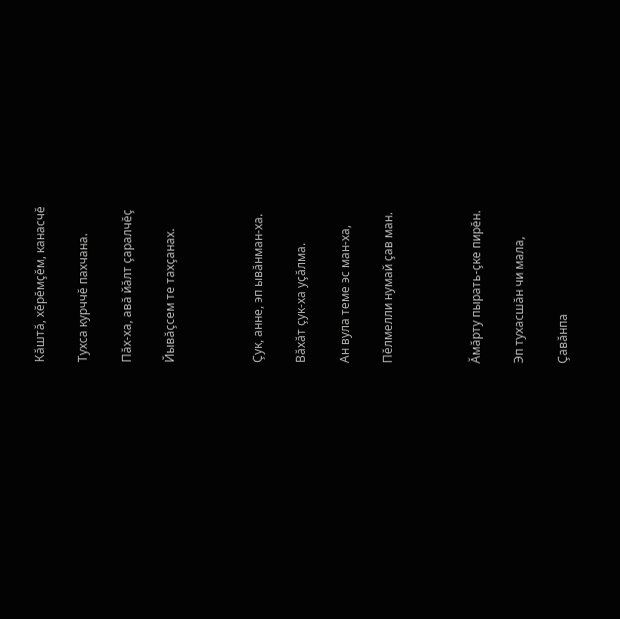Кăштă, хĕрĕмçĕм, канасчĕ

Тухса курччĕ пахчана.

Пăх-ха, авă йăлт çаралчĕç

Йывăçсем те тахçанах.



Çук, анне, эп ывăнман-ха.

Вăхăт çук-ха уçăлма.

Ан вула теме эс ман-ха,

Пĕлмелли нумай çав ман.



Ăмăрту пырать-çке пирĕн.

Эп тухасшăн чи мала,

Çавăнпа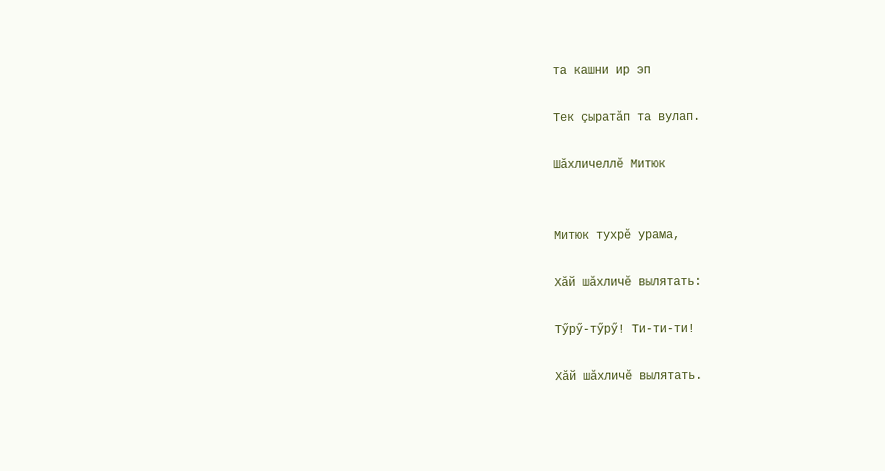та кашни ир эп

Тек çыратăп та вулап.

Шăхличеллĕ Митюк


Митюк тухрĕ урама,

Хăй шăхличĕ вылятать:

Тӳрӳ-тӳрӳ! Ти-ти-ти!

Хăй шăхличĕ вылятать.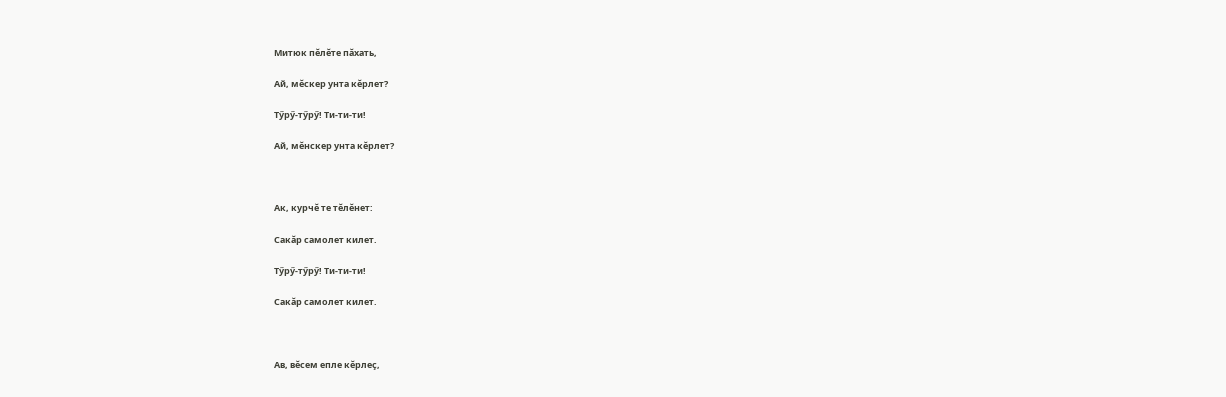Митюк пĕлĕте пăхать,

Ай, мĕскер унта кĕрлет?

Тӳрӳ-тӳрӳ! Ти-ти-ти!

Ай, мĕнскер унта кĕрлет?



Ак, курчĕ те тĕлĕнет:

Сакăр самолет килет.

Тӳрӳ-тӳрӳ! Ти-ти-ти!

Сакăр самолет килет.



Ав, вĕсем епле кĕрлеç,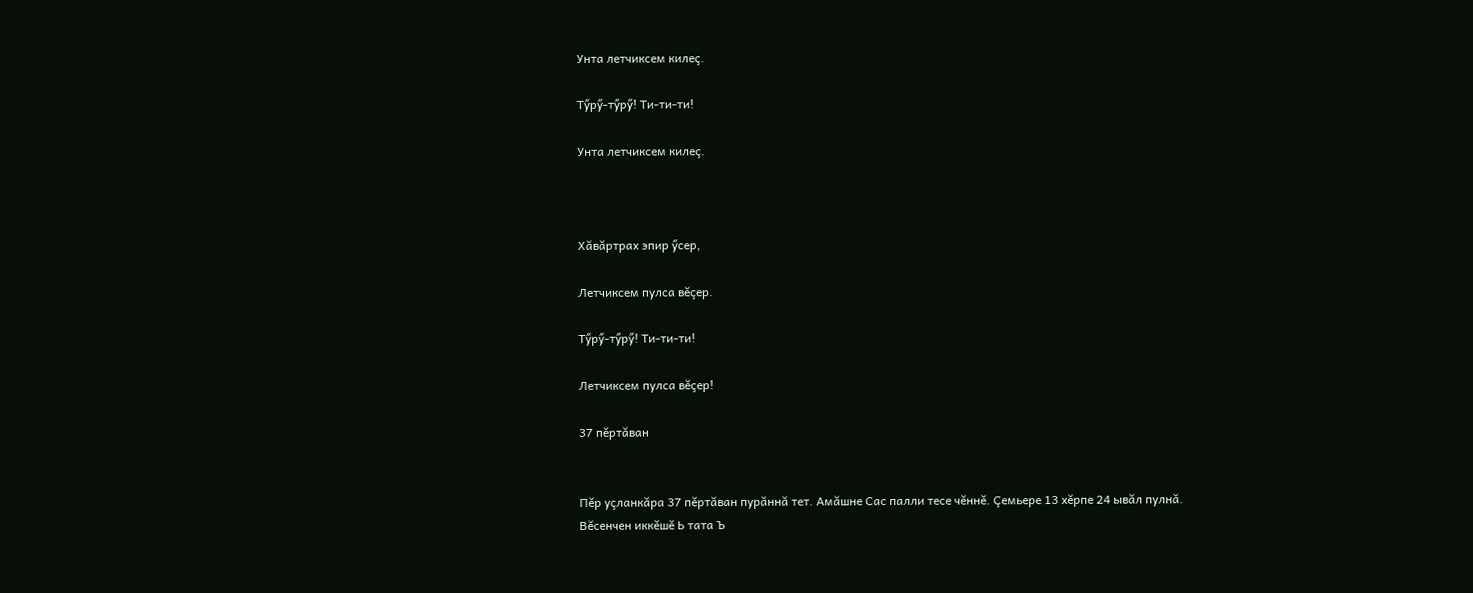Унта летчиксем килеç.

Тӳрӳ-тӳрӳ! Ти-ти-ти!

Унта летчиксем килеç.



Хăвăртрах эпир ӳсер,

Летчиксем пулса вĕçер.

Тӳрӳ-тӳрӳ! Ти-ти-ти!

Летчиксем пулса вĕçер!

37 пĕртăван


Пĕр уçланкăра 37 пĕртăван пурăннă тет. Амăшне Сас палли тесе чĕннĕ. Çемьере 13 хĕрпе 24 ывăл пулнă. Вĕсенчен иккĕшĕ Ь тата Ъ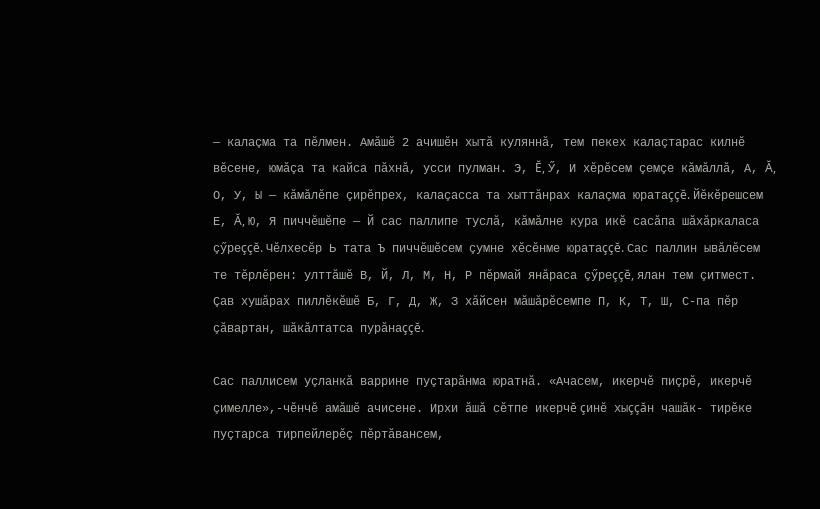— калаçма та пĕлмен. Амăшĕ 2 ачишĕн хытă куляннă, тем пекех калаçтарас килнĕ вĕсене, юмăçа та кайса пăхнă, усси пулман. Э, Ĕ, Ӳ, И хĕрĕсем çемçе кăмăллă, А, Ă, О, У, Ы — кăмăлĕпе çирĕпрех, калаçасса та хыттăнрах калаçма юратаççĕ. Йĕкĕрешсем Е, Ă, Ю, Я пиччĕшĕпе — Й сас паллипе туслă, кăмăлне кура икĕ сасăпа шăхăркаласа çӳреççĕ. Чĕлхесĕр Ь тата Ъ пиччĕшĕсем çумне хĕсĕнме юратаççĕ. Сас паллин ывăлĕсем те тĕрлĕрен: улттăшĕ В, Й, Л, М, Н, Р пĕрмай янăраса çӳреççĕ, ялан тем çитмест. Çав хушăрах пиллĕкĕшĕ Б, Г, Д, Ж, З хăйсен мăшăрĕсемпе П, К, Т, Ш, С-па пĕр çăвартан, шăкăлтатса пурăнаççĕ.

Сас паллисем уçланкă варрине пуçтарăнма юратнă. «Ачасем, икерчĕ пиçрĕ, икерчĕ çимелле»,-чĕнчĕ амăшĕ ачисене. Ирхи ăшă сĕтпе икерчĕ çинĕ хыççăн чашăк- тирĕке пуçтарса тирпейлерĕç пĕртăвансем,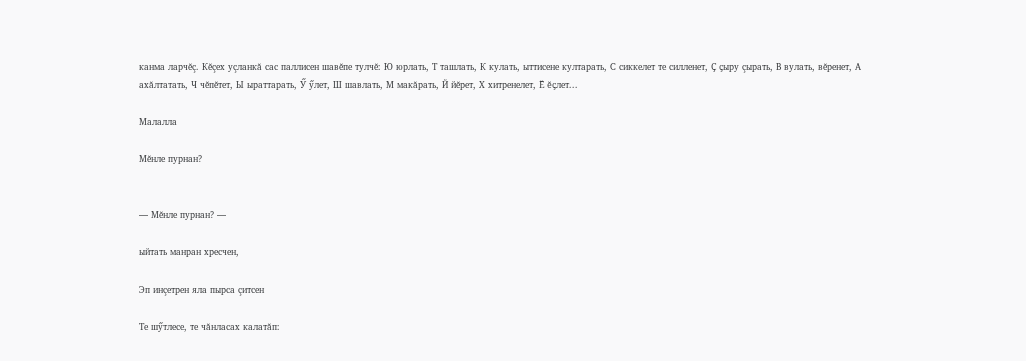канма ларчĕç. Кĕçех уçланкă сас паллисен шавĕпе тулчĕ: Ю юрлать, Т ташлать, К кулать, ыттисене култарать, С сиккелет те силленет, Ç çыру çырать, В вулать, вĕренет, А ахăлтатать, Ч чĕпĕтет, Ы ыраттарать, Ӳ ӳлет, Ш шавлать, М макăрать, Й йĕрет, Х хитренелет, Ĕ ĕçлет...

Малалла

Мĕнле пурнан?


— Мĕнле пурнан? —

ыйтать манран хресчен,

Эп инçетрен яла пырса çитсен

Те шӳтлесе, те чăнласах калатăп: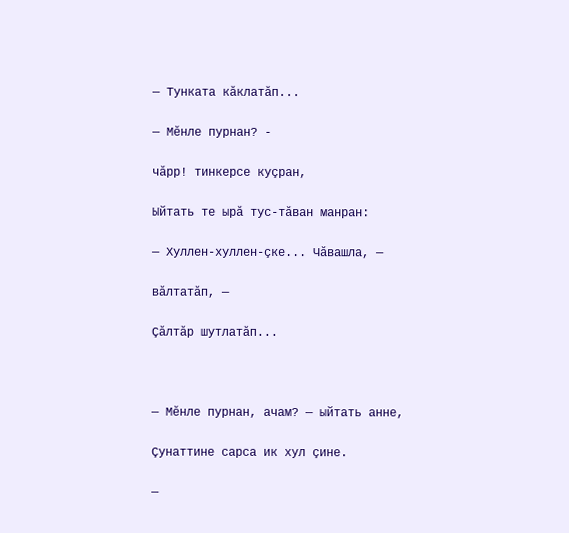— Тунката кăклатăп...

— Мĕнле пурнан? -

чăрр! тинкерсе куçран,

Ыйтать те ырă тус-тăван манран:

— Хуллен-хуллен-çке... Чăвашла, —

вăлтатăп, —

Çăлтăр шутлатăп...



— Мĕнле пурнан, ачам? — ыйтать анне,

Çунаттине сарса ик хул çине.

—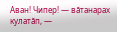Аван! Чипер! — вăтанарах кулатăп, —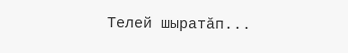Телей шыратăп...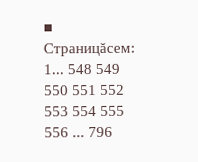■ Страницăсем: 1... 548 549 550 551 552 553 554 555 556 ... 796